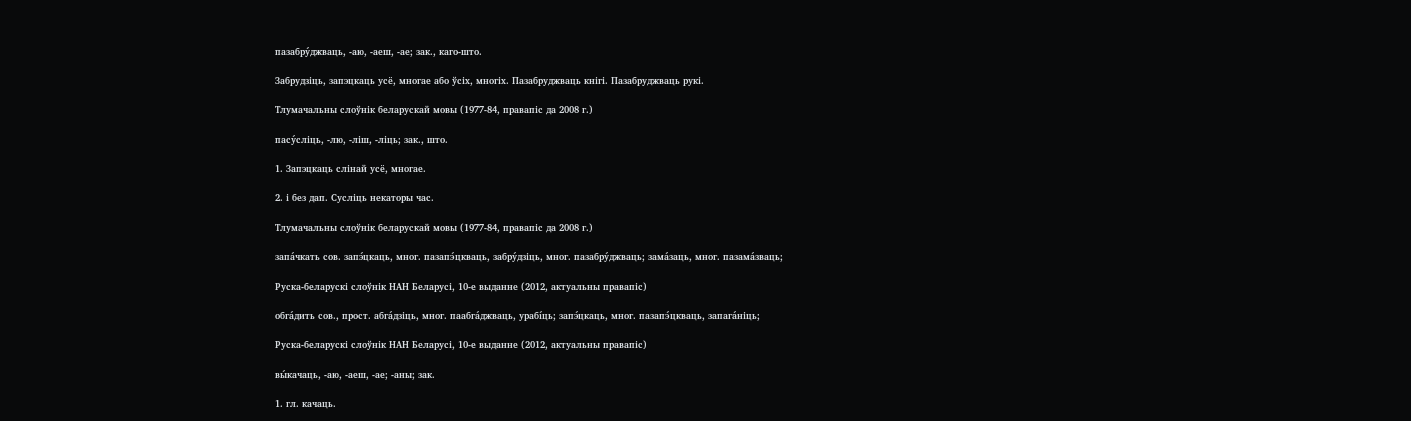пазабру́джваць, ‑аю, ‑аеш, ‑ае; зак., каго-што.

Забрудзіць, запэцкаць усё, многае або ўсіх, многіх. Пазабруджваць кнігі. Пазабруджваць рукі.

Тлумачальны слоўнік беларускай мовы (1977-84, правапіс да 2008 г.)

пасу́сліць, ‑лю, ‑ліш, ‑ліць; зак., што.

1. Запэцкаць слінай усё, многае.

2. і без дап. Сусліць некаторы час.

Тлумачальны слоўнік беларускай мовы (1977-84, правапіс да 2008 г.)

запа́чкать сов. запэ́цкаць, мног. пазапэ́цкваць, забру́дзіць, мног. пазабру́джваць; зама́заць, мног. пазама́зваць;

Руска-беларускі слоўнік НАН Беларусі, 10-е выданне (2012, актуальны правапіс)

обга́дить сов., прост. абга́дзіць, мног. паабга́джваць, урабі́ць; запэ́цкаць, мног. пазапэ́цкваць, запага́ніць;

Руска-беларускі слоўнік НАН Беларусі, 10-е выданне (2012, актуальны правапіс)

вы́качаць, -аю, -аеш, -ае; -аны; зак.

1. гл. качаць.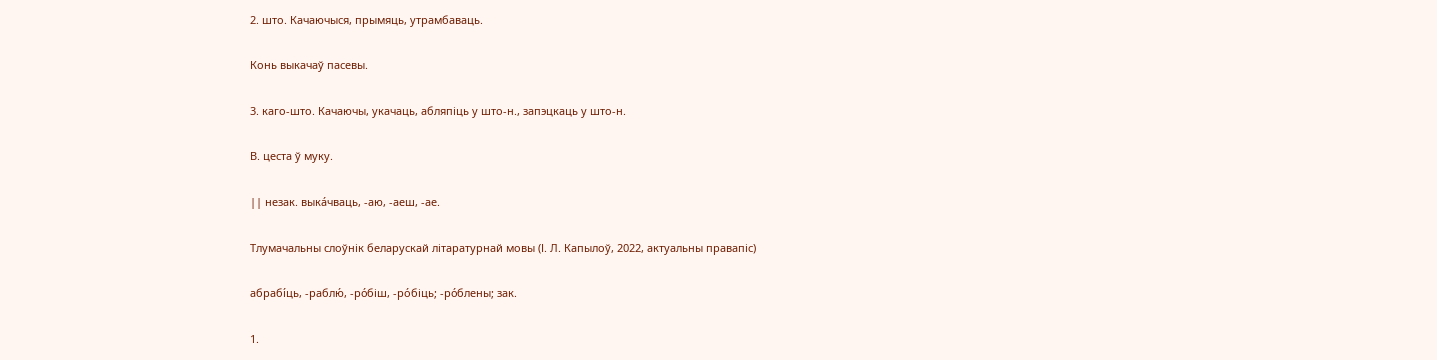2. што. Качаючыся, прымяць, утрамбаваць.

Конь выкачаў пасевы.

3. каго-што. Качаючы, укачаць, абляпіць у што-н., запэцкаць у што-н.

В. цеста ў муку.

|| незак. выка́чваць, -аю, -аеш, -ае.

Тлумачальны слоўнік беларускай літаратурнай мовы (І. Л. Капылоў, 2022, актуальны правапіс)

абрабі́ць, -раблю́, -ро́біш, -ро́біць; -ро́блены; зак.

1.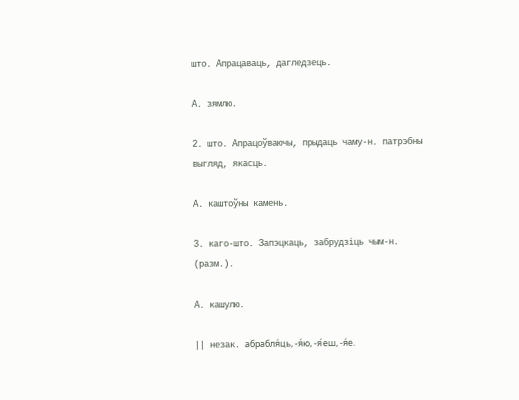што. Апрацаваць, дагледзець.

А. зямлю.

2. што. Апрацоўваючы, прыдаць чаму-н. патрэбны выгляд, якасць.

А. каштоўны камень.

3. каго-што. Запэцкаць, забрудзіць чым-н. (разм.).

А. кашулю.

|| незак. абрабля́ць, -я́ю, -я́еш, -я́е.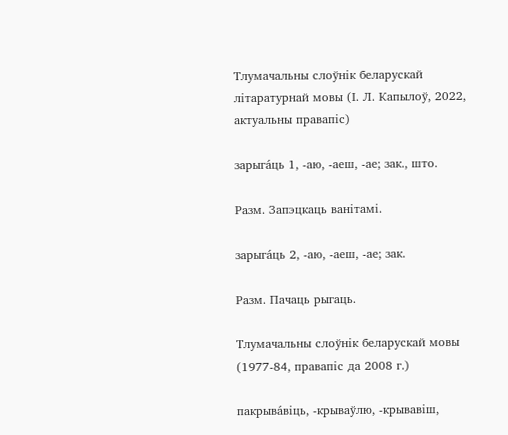Тлумачальны слоўнік беларускай літаратурнай мовы (І. Л. Капылоў, 2022, актуальны правапіс)

зарыга́ць 1, ‑аю, ‑аеш, ‑ае; зак., што.

Разм. Запэцкаць ванітамі.

зарыга́ць 2, ‑аю, ‑аеш, ‑ае; зак.

Разм. Пачаць рыгаць.

Тлумачальны слоўнік беларускай мовы (1977-84, правапіс да 2008 г.)

пакрыва́віць, ‑крываўлю, ‑крывавіш,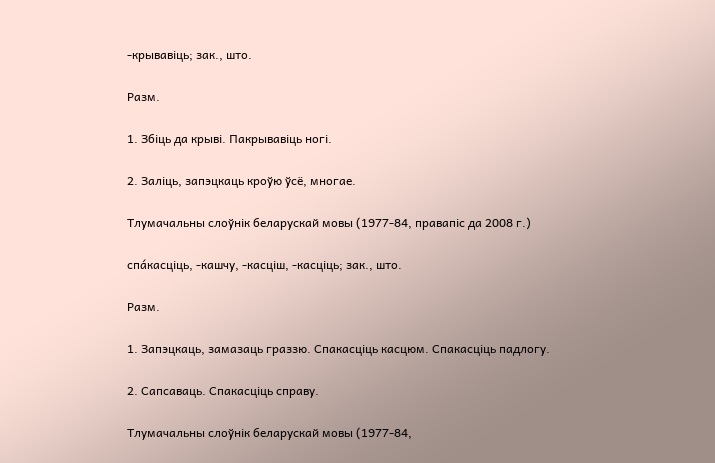‑крывавіць; зак., што.

Разм.

1. Збіць да крыві. Пакрывавіць ногі.

2. Заліць, запэцкаць кроўю ўсё, многае.

Тлумачальны слоўнік беларускай мовы (1977-84, правапіс да 2008 г.)

спа́касціць, ‑кашчу, ‑касціш, ‑касціць; зак., што.

Разм.

1. Запэцкаць, замазаць граззю. Спакасціць касцюм. Спакасціць падлогу.

2. Сапсаваць. Спакасціць справу.

Тлумачальны слоўнік беларускай мовы (1977-84,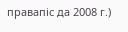правапіс да 2008 г.)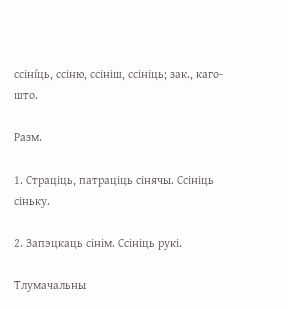ссіні́ць, ссіню, ссініш, ссініць; зак., каго-што.

Разм.

1. Страціць, патраціць сінячы. Ссініць сіньку.

2. Запэцкаць сінім. Ссініць рукі.

Тлумачальны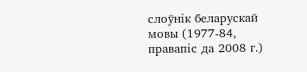слоўнік беларускай мовы (1977-84, правапіс да 2008 г.)